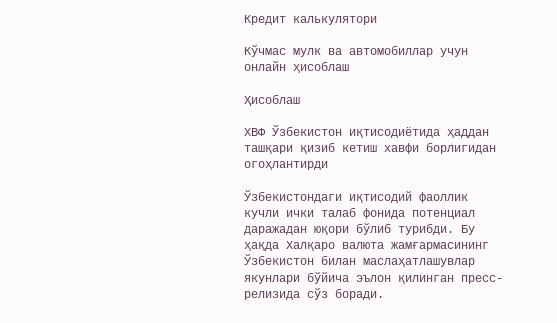Кредит калькулятори

Кўчмас мулк ва автомобиллар учун онлайн ҳисоблаш

Ҳисоблаш

ХВФ Ўзбекистон иқтисодиётида ҳаддан ташқари қизиб кетиш хавфи борлигидан огоҳлантирди

Ўзбекистондаги иқтисодий фаоллик кучли ички талаб фонида потенциал даражадан юқори бўлиб турибди. Бу ҳақда Халқаро валюта жамғармасининг Ўзбекистон билан маслаҳатлашувлар якунлари бўйича эълон қилинган пресс-релизида сўз боради.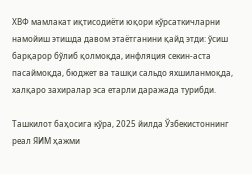ХВФ мамлакат иқтисодиёти юқори кўрсаткичларни намойиш этишда давом этаётганини қайд этди: ўсиш барқарор бўлиб қолмоқда, инфляция секин-аста пасаймоқда, бюджет ва ташқи сальдо яхшиланмоқда, халқаро захиралар эса етарли даражада турибди.

Ташкилот баҳосига кўра, 2025 йилда Ўзбекистоннинг реал ЯИМ ҳажми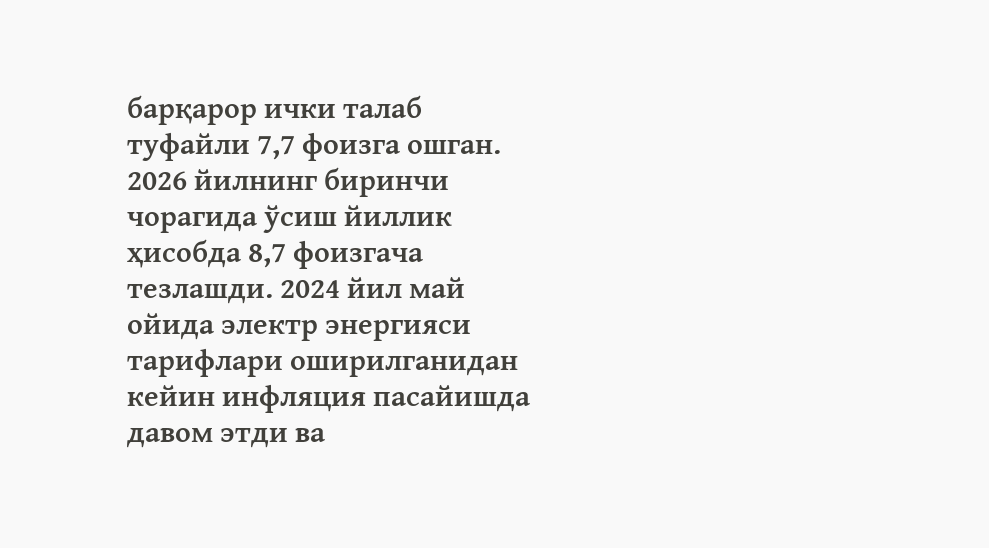барқарор ички талаб туфайли 7,7 фоизга ошган. 2026 йилнинг биринчи чорагида ўсиш йиллик ҳисобда 8,7 фоизгача тезлашди. 2024 йил май ойида электр энергияси тарифлари оширилганидан кейин инфляция пасайишда давом этди ва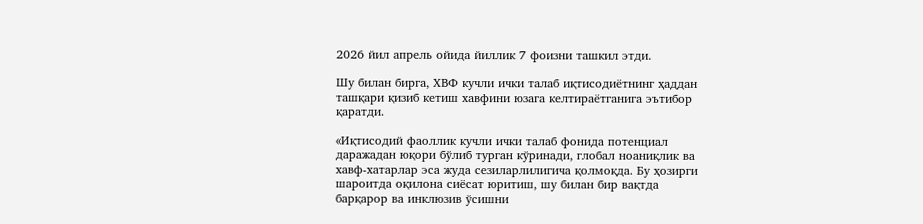2026 йил апрель ойида йиллик 7 фоизни ташкил этди.

Шу билан бирга, ХВФ кучли ички талаб иқтисодиётнинг ҳаддан ташқари қизиб кетиш хавфини юзага келтираётганига эътибор қаратди.

«Иқтисодий фаоллик кучли ички талаб фонида потенциал даражадан юқори бўлиб турган кўринади, глобал ноаниқлик ва хавф-хатарлар эса жуда сезиларлилигича қолмоқда. Бу ҳозирги шароитда оқилона сиёсат юритиш, шу билан бир вақтда барқарор ва инклюзив ўсишни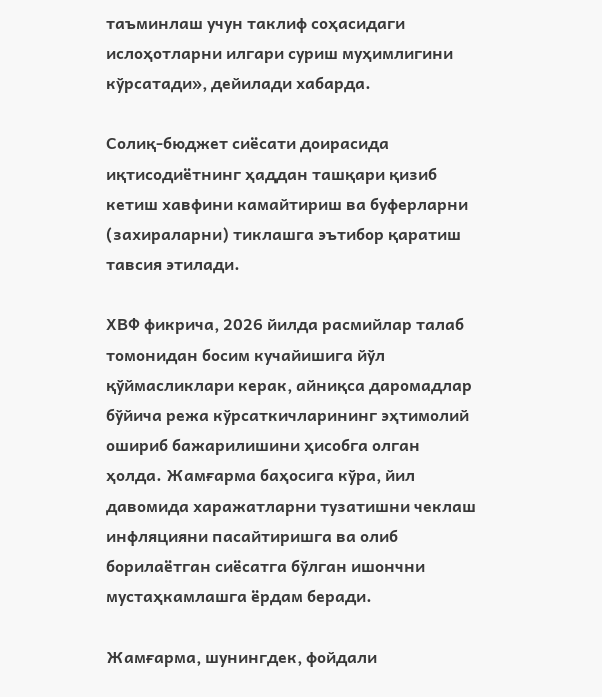таъминлаш учун таклиф соҳасидаги ислоҳотларни илгари суриш муҳимлигини кўрсатади», дейилади хабарда.

Солиқ-бюджет сиёсати доирасида иқтисодиётнинг ҳаддан ташқари қизиб кетиш хавфини камайтириш ва буферларни (захираларни) тиклашга эътибор қаратиш тавсия этилади.

ХВФ фикрича, 2026 йилда расмийлар талаб томонидан босим кучайишига йўл қўймасликлари керак, айниқса даромадлар бўйича режа кўрсаткичларининг эҳтимолий ошириб бажарилишини ҳисобга олган ҳолда. Жамғарма баҳосига кўра, йил давомида харажатларни тузатишни чеклаш инфляцияни пасайтиришга ва олиб борилаётган сиёсатга бўлган ишончни мустаҳкамлашга ёрдам беради.

Жамғарма, шунингдек, фойдали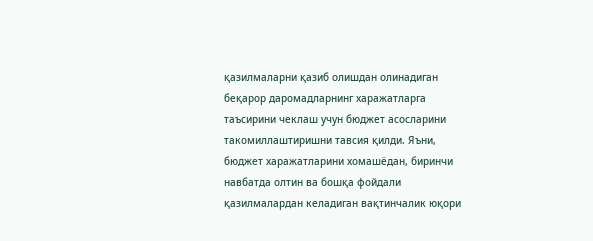қазилмаларни қазиб олишдан олинадиган беқарор даромадларнинг харажатларга таъсирини чеклаш учун бюджет асосларини такомиллаштиришни тавсия қилди. Яъни, бюджет харажатларини хомашёдан, биринчи навбатда олтин ва бошқа фойдали қазилмалардан келадиган вақтинчалик юқори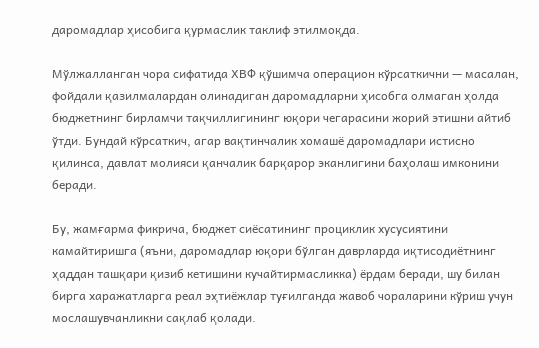даромадлар ҳисобига қурмаслик таклиф этилмоқда.

Мўлжалланган чора сифатида ХВФ қўшимча операцион кўрсаткични — масалан, фойдали қазилмалардан олинадиган даромадларни ҳисобга олмаган ҳолда бюджетнинг бирламчи тақчиллигининг юқори чегарасини жорий этишни айтиб ўтди. Бундай кўрсаткич, агар вақтинчалик хомашё даромадлари истисно қилинса, давлат молияси қанчалик барқарор эканлигини баҳолаш имконини беради.

Бу, жамғарма фикрича, бюджет сиёсатининг проциклик хусусиятини камайтиришга (яъни, даромадлар юқори бўлган даврларда иқтисодиётнинг ҳаддан ташқари қизиб кетишини кучайтирмасликка) ёрдам беради, шу билан бирга харажатларга реал эҳтиёжлар туғилганда жавоб чораларини кўриш учун мослашувчанликни сақлаб қолади.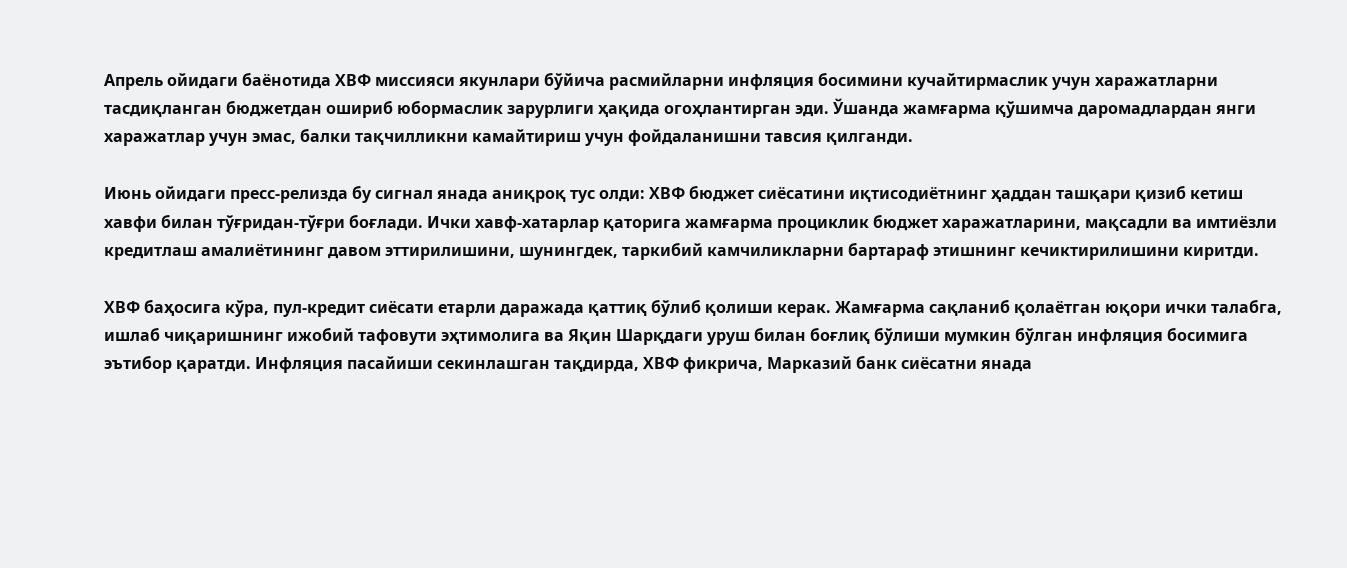Апрель ойидаги баёнотида ХВФ миссияси якунлари бўйича расмийларни инфляция босимини кучайтирмаслик учун харажатларни тасдиқланган бюджетдан ошириб юбормаслик зарурлиги ҳақида огоҳлантирган эди. Ўшанда жамғарма қўшимча даромадлардан янги харажатлар учун эмас, балки тақчилликни камайтириш учун фойдаланишни тавсия қилганди.

Июнь ойидаги пресс-релизда бу сигнал янада аниқроқ тус олди: ХВФ бюджет сиёсатини иқтисодиётнинг ҳаддан ташқари қизиб кетиш хавфи билан тўғридан-тўғри боғлади. Ички хавф-хатарлар қаторига жамғарма проциклик бюджет харажатларини, мақсадли ва имтиёзли кредитлаш амалиётининг давом эттирилишини, шунингдек, таркибий камчиликларни бартараф этишнинг кечиктирилишини киритди.

ХВФ баҳосига кўра, пул-кредит сиёсати етарли даражада қаттиқ бўлиб қолиши керак. Жамғарма сақланиб қолаётган юқори ички талабга, ишлаб чиқаришнинг ижобий тафовути эҳтимолига ва Яқин Шарқдаги уруш билан боғлиқ бўлиши мумкин бўлган инфляция босимига эътибор қаратди. Инфляция пасайиши секинлашган тақдирда, ХВФ фикрича, Марказий банк сиёсатни янада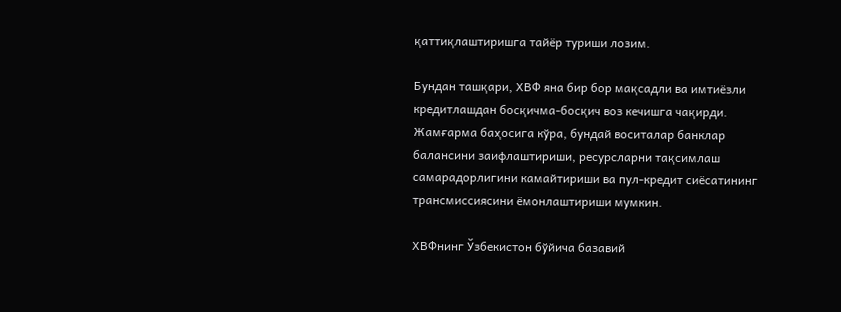қаттиқлаштиришга тайёр туриши лозим.

Бундан ташқари, ХВФ яна бир бор мақсадли ва имтиёзли кредитлашдан босқичма-босқич воз кечишга чақирди. Жамғарма баҳосига кўра, бундай воситалар банклар балансини заифлаштириши, ресурсларни тақсимлаш самарадорлигини камайтириши ва пул-кредит сиёсатининг трансмиссиясини ёмонлаштириши мумкин.

ХВФнинг Ўзбекистон бўйича базавий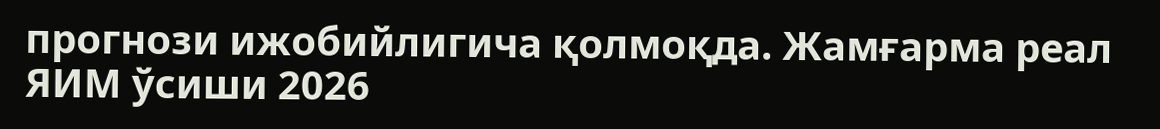прогнози ижобийлигича қолмоқда. Жамғарма реал ЯИМ ўсиши 2026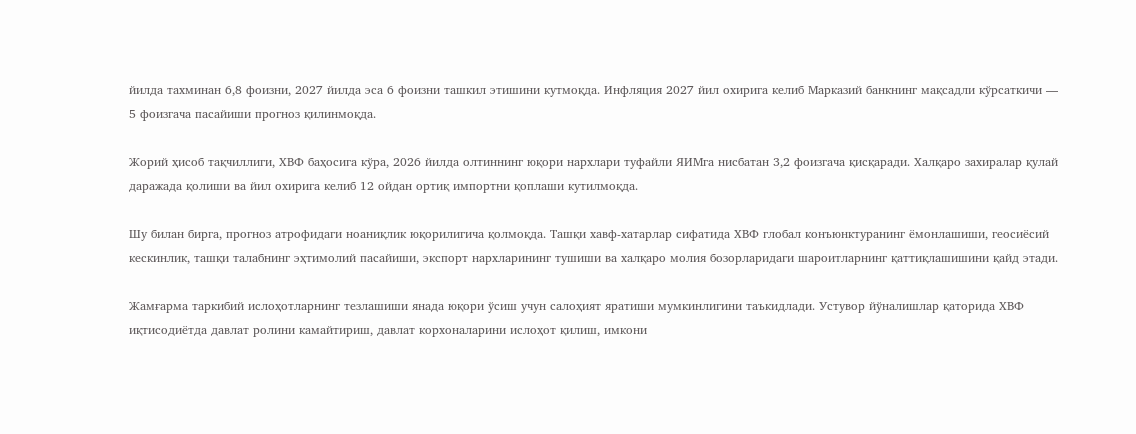йилда тахминан 6,8 фоизни, 2027 йилда эса 6 фоизни ташкил этишини кутмоқда. Инфляция 2027 йил охирига келиб Марказий банкнинг мақсадли кўрсаткичи — 5 фоизгача пасайиши прогноз қилинмоқда.

Жорий ҳисоб тақчиллиги, ХВФ баҳосига кўра, 2026 йилда олтиннинг юқори нархлари туфайли ЯИМга нисбатан 3,2 фоизгача қисқаради. Халқаро захиралар қулай даражада қолиши ва йил охирига келиб 12 ойдан ортиқ импортни қоплаши кутилмоқда.

Шу билан бирга, прогноз атрофидаги ноаниқлик юқорилигича қолмоқда. Ташқи хавф-хатарлар сифатида ХВФ глобал конъюнктуранинг ёмонлашиши, геосиёсий кескинлик, ташқи талабнинг эҳтимолий пасайиши, экспорт нархларининг тушиши ва халқаро молия бозорларидаги шароитларнинг қаттиқлашишини қайд этади.

Жамғарма таркибий ислоҳотларнинг тезлашиши янада юқори ўсиш учун салоҳият яратиши мумкинлигини таъкидлади. Устувор йўналишлар қаторида ХВФ иқтисодиётда давлат ролини камайтириш, давлат корхоналарини ислоҳот қилиш, имкони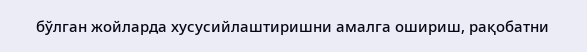бўлган жойларда хусусийлаштиришни амалга ошириш, рақобатни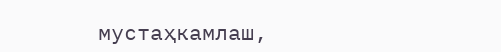мустаҳкамлаш,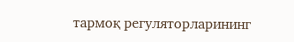тармоқ регуляторларининг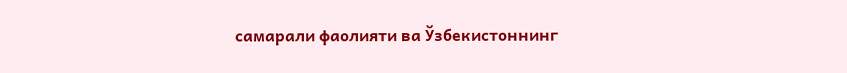самарали фаолияти ва Ўзбекистоннинг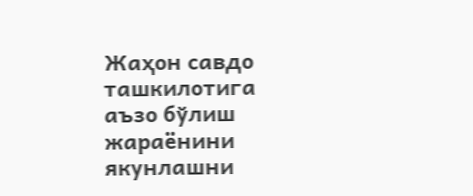Жаҳон савдо ташкилотига аъзо бўлиш жараёнини якунлашни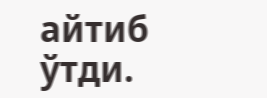айтиб ўтди.